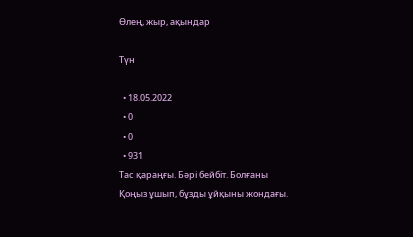Өлең, жыр, ақындар

Түн

  • 18.05.2022
  • 0
  • 0
  • 931
Тас қараңғы. Бәрі бейбіт. Болғаны
Қоңыз ұшып, бұзды ұйқыны жондағы.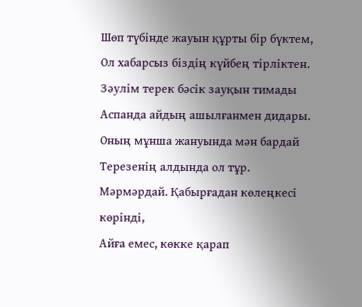Шөп түбінде жауын құрты бір бүктем,
Ол хабарсыз біздің күйбең тірліктен.
Зәулім терек бәсік зауқын тимады
Аспанда айдың ашылғанмен дидары.
Оның мұнша жануында мән бардай
Терезенің алдында ол тұр.
Мәрмәрдай. Қабырғадан көлеңкесі көрінді,
Айға емес, көкке қарап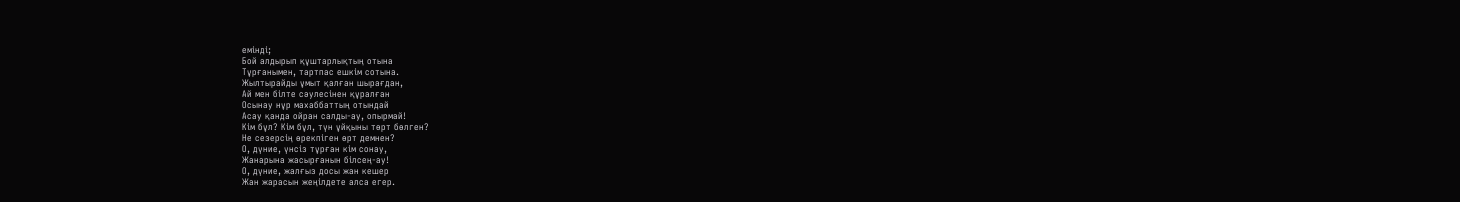емінді;
Бой алдырып құштарлықтың отына
Тұрғанымен, тартпас ешкім сотына.
Жылтырайды ұмыт қалған шырағдан,
Ай мен білте сәулесінен құралған
Осынау нұр махаббаттың отындай
Асау қанда ойран салды-ау, опырмай!
Кім бұл? Кім бұл, түн ұйқыны төрт бөлген?
Не сезерсің өрекпіген өрт демнен?
О, дүние, үнсіз тұрған кім сонау,
Жанарына жасырғанын білсең-ау!
О, дүние, жалғыз досы жан кешер
Жан жарасын жеңілдете алса егер.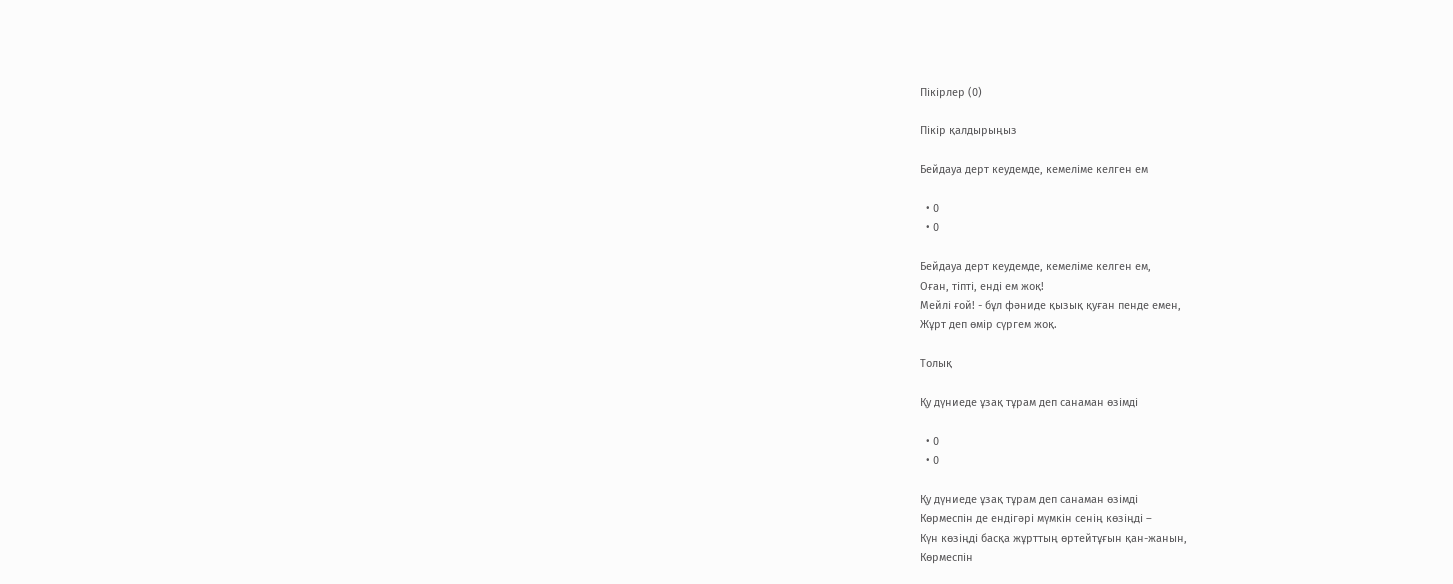Пікірлер (0)

Пікір қалдырыңыз

Бейдауа дерт кеудемде, кемеліме келген ем

  • 0
  • 0

Бейдауа дерт кеудемде, кемеліме келген ем,
Оған, тіпті, енді ем жоқ!
Мейлі ғой! - бұл фәниде қызық қуған пенде емен,
Жұрт деп өмір сүргем жоқ.

Толық

Қу дүниеде ұзақ тұрам деп санаман өзімді

  • 0
  • 0

Қу дүниеде ұзақ тұрам деп санаман өзімді
Көрмеспін де ендігәрі мүмкін сенің көзіңді –
Күн көзіңді басқа жұрттың өртейтұғын қан-жанын,
Көрмеспін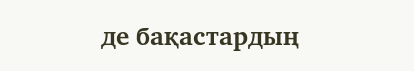де бақастардың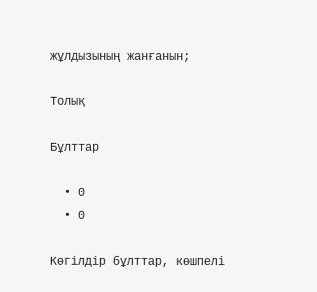жұлдызының жанғанын;

Толық

Бұлттар

  • 0
  • 0

Көгілдір бұлттар, көшпелі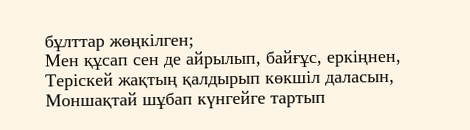бұлттар жөңкілген;
Мен құсап сен де айрылып, байғұс, еркіңнен,
Теріскей жақтың қалдырып көкшіл даласын,
Моншақтай шұбап күнгейге тартып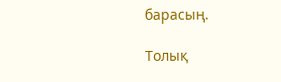барасың.

Толық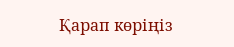Қарап көріңіз